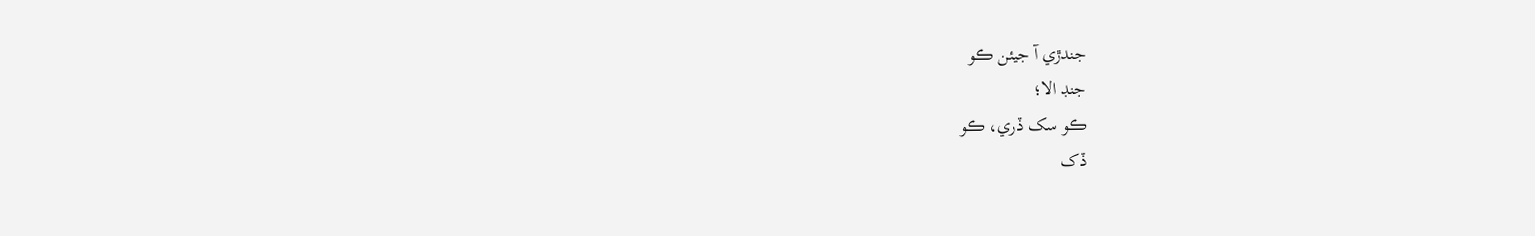جندڙي آ جيئن ڪو
جنڊ الا؛
ڪو سک ڏري، ڪو
ڏک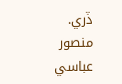ڏري.
منصور عباسي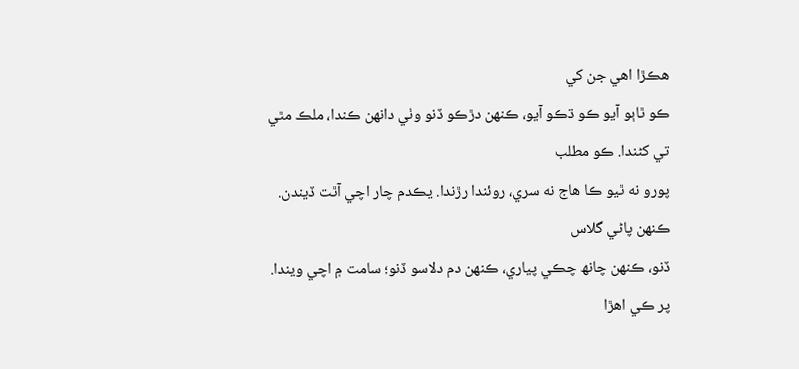ھڪڙا اھي جن کي
ڪو ٿاٻو آيو ڪو ڌڪو آيو، ڪنھن دڙڪو ڏنو وٺي دانھن ڪندا، ملڪ مٿي تي کڻندا. ڪو مطلب
پورو نه ٿيو ڪا ھاج نه سري، روئندا رڙندا. يڪدم چار اچي آٿت ڏيندن. ڪنھن پاڻي گلاس
ڏنو، ڪنھن چانھ چڪي پياري، ڪنھن دم دلاسو ڏنو؛ سامت ۾ اچي ويندا.
پر ڪي اھڙا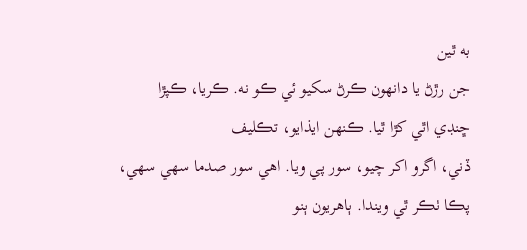به ٿين
جن رڙڻ يا دانھون ڪرڻ سکيو ئي ڪو نه. ڪريا، ڪپڙا ڇنڊي اٿي کڙا ٿيا. ڪنھن ايذايو، تڪليف
ڏني، اگرو اکر چيو، سور پي ويا. اھي سور صدما سھي سھي، پڪا ٺڪر ٿي ويندا. ٻاھريون ٻنو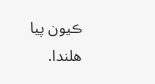ڪيون پيا ھلندا.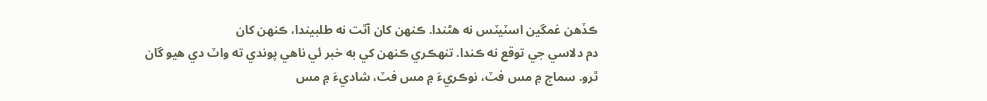ڪڏھن غمگين اسٽيٽس نه ھڻندا. ڪنھن کان آٿت نه طلبيندا، ڪنھن کان
دم دلاسي جي توقع نه ڪندا. تنھڪري ڪنھن کي به خبر ئي ناھي پوندي ته واٽ دي ھيو گان
ٿرو. سماج ۾ مس فٽ، نوڪريءَ ۾ مس فٽ، شاديءَ ۾ مس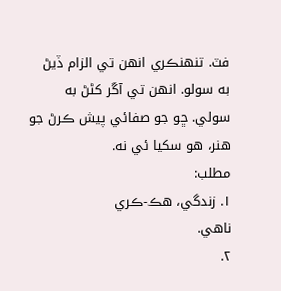فٽ. تنھنڪري انھن تي الزام ڏيڻ
به سولو. انھن تي آڱر کڻڻ به سولي. ڇو جو صفائي پيش ڪرڻ جو ھنر، ھو سکيا ئي نه.
مطلب:
۱. زندگي، ھڪ-ڪري
ناھي.
۲.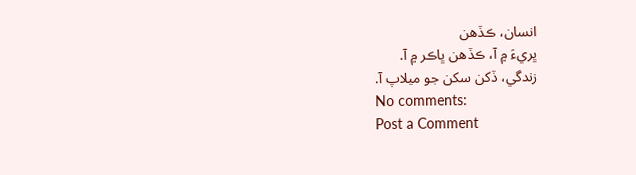انسان، ڪڏھن
ڀريءَ ۾ آ، ڪڏھن ڀاڪر ۾ آ.
زندگي، ڏکن سکن جو ميلاپ آ.
No comments:
Post a Comment